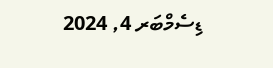ޑިސެމްބަރ 4, 2024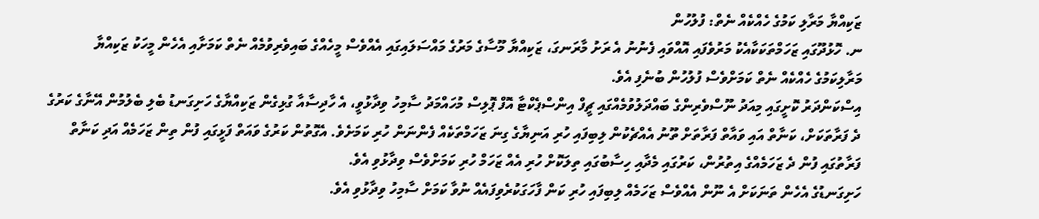ޒަކިއްޔާ މަރާލި ކަމުގެ ހެއްކެއް ނެތް: ފުލުހުން
ނ. ހޮޅުދޫގައި ޒަހަމްތަކަކާއެކު މަރުވެފައި އޮއްވައި ފެނުނު އެ ރަށު މާރަނގަ، ޒަކިއްޔާ މޫސާގެ މަރުގެ މައްސަލައިގައި އެއްވެސް މީހެއްގެ ބައިވެރިވުމެއް ނެތް ކަމަށާއި އެހެން މީހަކު ޒަކިއްޔާ މަރާލިކަމުގެ ހެއްކެއް ނެތް ކަމަށްވެސް ފުލުހުން ބުނެފި އެވެ.
އިސްކަންދަރު ކޮށީގައި މިއަދު ނޫސްވެރިންގެ ބައްދަލުވުމެއްގައި ޗީފް އިންސްޕެކްޓާ އޮފް ޕޮލިސް މުހައްމަދު ސާމިހު ވިދާޅުވީ، އެ ހާދިސާއާ ގުޅިގެން ޒަކިއްޔާގެ ހަށިގަނޑު ބެލި ބެލުމުން އޭނާގެ ކަރުގެ ދެ ފަރާތަކަށް، ކަނާތް އައި ވައާތް ފަރާތަށް ތޫނު އެއްޗެކުން ލިބިފައި ހުރި އަނިޔާގެ ގިނަ ޒަހަމްތަކެއް ފެންނަން ހުރި ކަމަށެވެ. އެގޮތުން ކަރުގެ ވައަތް ފަޅީގައި ފުން ތިން ޒަހަމެއް އަދި ކަނާތް ފަރާތުގައި ފުން ދެ ޒަހަމެއްގެ އިތުރުން، ކަރުގައި މެދާއި ހިސާބުގައި ތިލަކޮށް ހުރި އެއް ޒަހަމް ހުރި ކަމަށްވެސް ވިދާޅުވި އެވެ.
ހަށިގަނޑުގެ އެހެން ތަނަކަށް އެ ނޫން އެއްވެސް ޒަހަމެއް ލިބިފައި ހުރި ކަން ފާހަގަކުރެވިފައެއް ނުވާ ކަމަށް ސާމިހު ވިދާޅުވި އެވެ.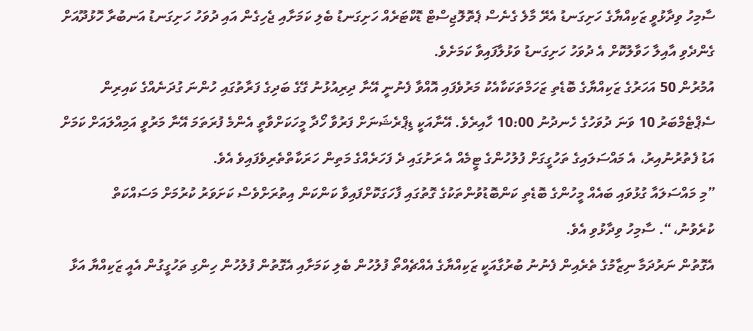ސާމިހު ވިދާޅުވީ ޒަކިއްޔާގެ ހަށިގަނޑު އެރޭ މާލެ ގެނެސް ޕެތޮލޮޖިސްޓް ޑޮކްޓަރެއް ހަށިގަނޑު ބެލި ކަމަށާއި ޖެހިގެން އައި ދުވަހު ހަށިގަނޑު އަނބުރާ ހޮޅުދޫއަށް ގެންދެވި އާއިލާ ހަވާލުކޮށް އެ ދުވަހު ހަށިގަނޑު ވަޅުލާފައިވާ ކަމަށެވެ.
އުމުރުން 50 އަހަރުގެ ޒަކިއްޔާގެ ބޮޑެތި ޒަހަމްތަކަކާއެކު މަރުވެފައި އޮއްވާ ފެނުނީ އޭނާ ދިރިއުޅުނު ގޭގެ ބަދިގެ ފަރާތުގައި ހުންނަ ގުދަނެއްގެ ކައިރިން ސެޕްޓެމްބަރު 10 ވަނަ ދުވަހުގެ ހެނދުނު 10:00 ހާއިރެވެ. އޭނާއަކީ ޑިޕްރެޝަނަށް ފަރުވާ ހޯދާ މީހަކަށްވާތީ އެންމެ ފުރަތަމަ އޭނާ މަރުވީ އަމިއްލައަށް ކަމަށް އަޑު ފެތުރުނުއިރު، އެ މައްސަލައިގެ ތަހުގީގަށް ފުލުހުންގެ ޓީމެއް އެ ރަށުގައި ދެ ފަހަރެއްގެ މަތިން ހަރަކާތްތެރިވެފައިވެ އެވެ.
”މި މައްސަލައާ ގުޅުވައި ބައެއް މީހުންގެ ބޮޑެތި ކަންބޮޑުވުންތަކުގެ ގޮތުގައި ފާހަގަކޮށްފައިވާ ކަންކަން އިތުރަށްވެސް ކަށަވަރު ކުރުމަށް މަސައްކަތް ކުރެވުނު،“. ސާމިހު ވިދާޅުވި އެވެ.
އެގޮތުން ނަރުދަމާ ނިޒާމުގެ ތެރެއިން ފެނުނު ބުރުގާއަކީ ޒަކިއްޔާގެ އެއްޗެއްތޯ ފުލުހުން ބެލި ކަމަށާއި އެގޮތުން ފުލުހުން ހިންގި ތަހުގީގުން އެއީ ޒަކިއްޔާ އަޅާ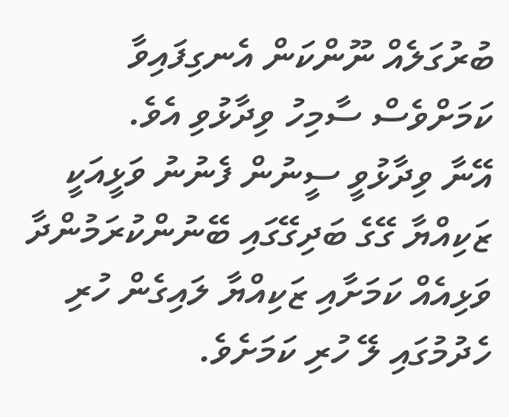ބުރުގަލެއް ނޫންކަން އެނގިފައިވާ ކަމަށްވެސް ސާމިހު ވިދާޅުވި އެވެ.
އޭނާ ވިދާޅުވީ ސީނުން ފެނުނު ވަޅީއަކީ ޒަކިއްޔާ ގޭގެ ބަދިގޭގައި ބޭނުންކުރަމުންދާ ވަޅިއެއް ކަމަށާއި ޒަކިއްޔާ ލައިގެން ހުރި ހެދުމުގައި ލޭ ހުރި ކަމަށެވެ.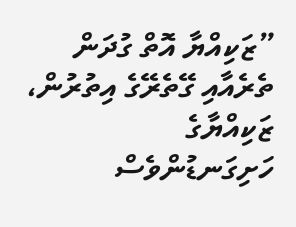”ޒަކިއްޔާ އޮތް ގުދަން ތެރެއާއި ގޭތެރޭގެ އިތުރުން، ޒަކިއްޔާގެ ހަށިގަނޑުންވެސް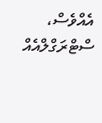އެއްވެސް، ސްޓްރަގްލްއެއް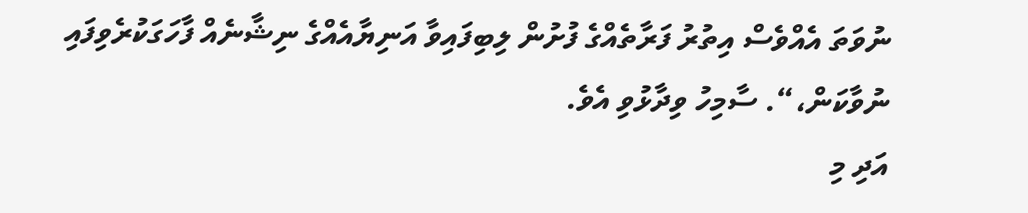ނުވަތަ އެއްވެސް އިތުރު ފަރާތެއްގެ ފުށުން ލިބިފައިވާ އަނިޔާއެއްގެ ނިޝާނެއް ފާހަގަކުރެވިފައި ނުވާކަން،“. ސާމިހު ވިދާޅުވި އެވެ.
އަދި މި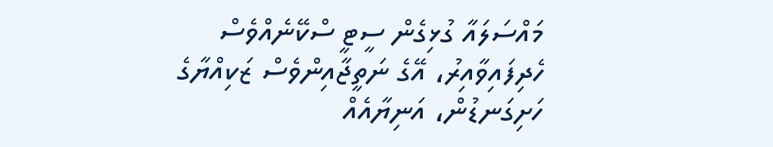މައްސަލައާ ގުޅިގެން ސީޓީ ސްކޭނެއްވެސް ހެދިފައިވާއިރު، އޭގެ ނަތީޖާއިންވެސް ޒަކިއްޔާގެ ހަށިގަނޑުން، އަނިޔާއެއް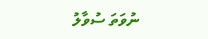ނުވަތަ ސުވާލު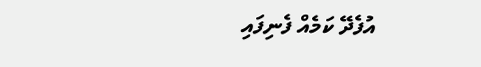އުފެދޭ ކަމެއް ފެނިފައި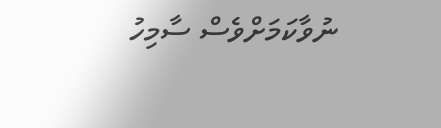ނުވާކަމަށްވެސް ސާމިހު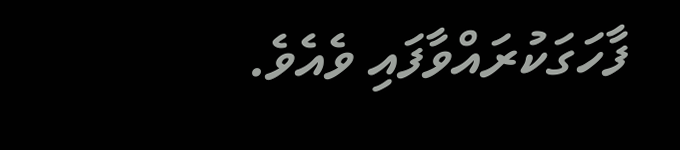ފާހަގަކުރައްވާފައި ވެއެވެ.